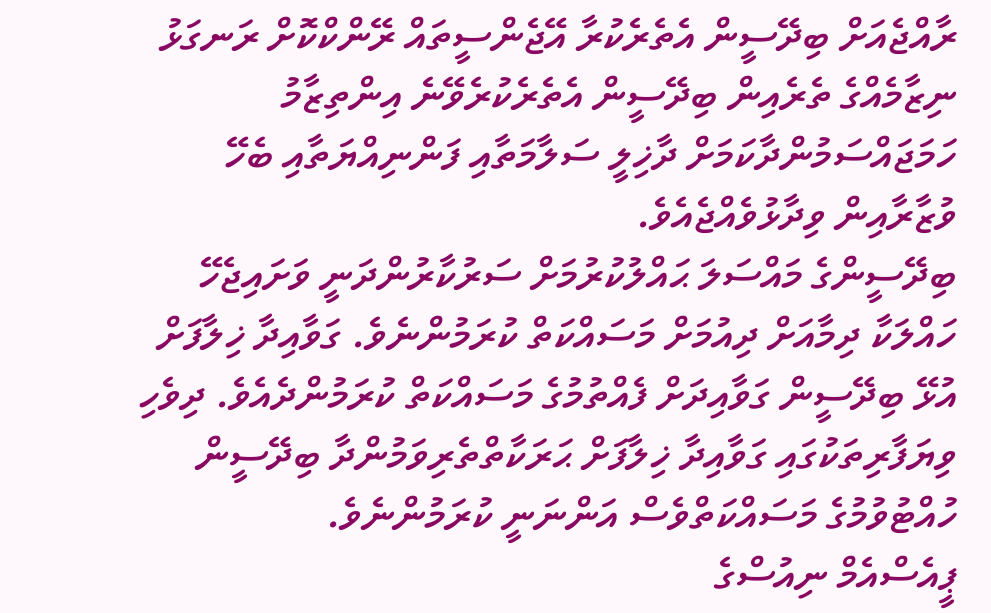ރާއްޖެއަށް ބިދޭސީން އެތެރެކުރާ އޭޖެންސީތައް ރޭންކްކޮށް ރަނގަޅު ނިޒާމެއްގެ ތެރެއިން ބިދޭސީން އެތެރެކުރެވޭނެ އިންތިޒާމު ހަމަޖައްސަމުންދާކަމަށް ދާޚިލީ ސަލާމަތާއި ފަންނިއްޔަތާއި ބެހޭ ވުޒާރާއިން ވިދާޅުވެއްޖެއެވެ.
ބިދޭސީންގެ މައްސަލަ ޙައްލުކުރުމަށް ސަރުކާރުންދަނީ ވަށައިޖެހޭ ހައްލަކާ ދިމާއަށް ދިއުމަށް މަސައްކަތް ކުރަމުންނެވެ. ގަވާއިދާ ޚިލާފަށް އުޅޭ ބިދޭސީން ގަވާއިދަށް ފެއްތުމުގެ މަސައްކަތް ކުރަމުންދެއެވެ. ދިވެހި ވިޔަފާރިތަކުގައި ގަވާއިދާ ޚިލާފަށް ޙަރަކާތްތެރިވަމުންދާ ބިދޭސީން ހުއްޓުވުމުގެ މަސައްކަތްވެސް އަންނަނީ ކުރަމުންނެވެ.
ޕީއެސްއެމް ނިއުސްގެ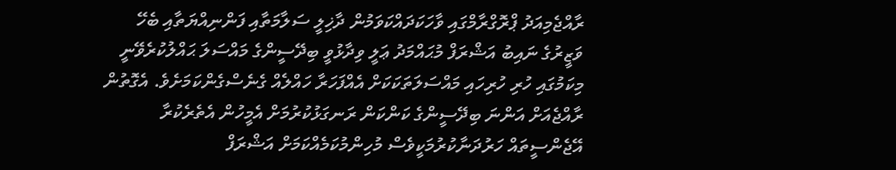ރާއްޖެމިއަދު ޕްރޮގްރާމްގައި ވާހަކަދައްކަވަމުން ދާޚިލީ ސަލާމަތާއި ފަންނިއްޔަތާއި ބެހޭ ވަޒީރުގެ ނައިބު އަޝްރަފް މުޙައްމަދު ޢަލީ ވިދާޅުވީ ބިދޭސީންގެ މައްސަލަ ޙައްލުކުރެވޭނީ މިކަމުގައި ހުރި ހުރިހައި މައްސަލަތަކަކަށް އެއްފަހަރާ ހައްލެއް ގެނެސްގެންކަމަށެވެ. އެގޮތުން ރާއްޖެއަށް އަންނަ ބިދޭސީންގެ ކަންކަން ރަނގަޅުކުރުމަށް އެމީހުން އެތެރެކުރާ އޭޖެންސީތައް ހަރުދަނާކުރުމަކީވެސް މުހިންމުކަމެއްކަމަށް އަޝްރަފް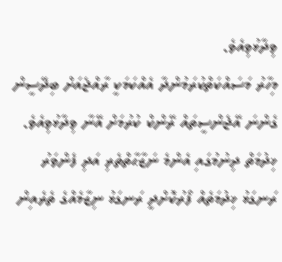ވިދާޅުވިއެވެ.
މިހާރު މަސައްކަތްކުރަމުންދާ އެއްކަމަކީ ރާއްޖެއަށް ބިދޭސީން ގެންނަ އޭޖެންސީތައް ރޭންކް ކުރުމަށް އޭނާ ވިދާޅުވިއެވެ. ޚިދުމަތް ދިނުމުގައި އެންމެ ނަޒާޙާތްތެރި އަދި ފެންވަރު ރަނގަޅު ޚިދުމަތެއް ފޯރުކޮށްދީ ރަނގަޅު ނިޒާމެއްގެ ތެރެއިން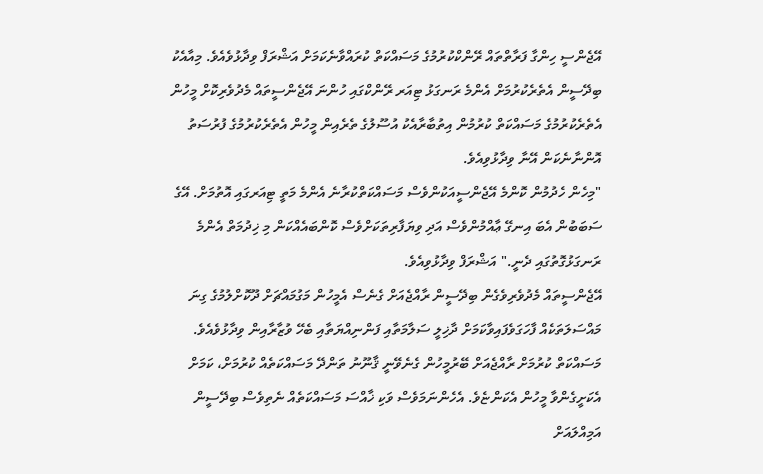އޭޖެންސީ ހިންގާ ފަރާތްތައް ރޭންކްކުރުމުގެ މަސައްކަތް ކުރައްވާނެކަމަށް އަޝްރަފް ވިދާޅުވެއެވެ. މިއާއެކު ބިދޭސީން އެތެރެކުރުމަށް އެންމެ ރަނގަޅު ޓިއަރ ރޭންކްގައި ހުންނަ އޭޖެންސީތައް މެދުވެރިކޮށް މީހުން އެތެރެކުރުމުގެ މަސައްކަތް ކުރުމުން އިތުބާރާއެކު އުސޫލުގެ ތެރެއިން މީހުން އެތެރެކުރުމުގެ ފުރުސަތު އޮންނާނެކަން އޭނާ ވިދާޅުވިއެވެ.
"މިހެން ހެދުމުން ކޮންމެ އޭޖެންސީއަކުންވެސް މަސައްކަތްކުރާނެ އެންމެ މަތީ ޓިއަރގައި އޮތުމަށް. އޭގެ ސަބަބުން އެބަ އިނގޭ ޢާއްމުންވެސް އަދި ވިޔަފާރިތަކަށްވެސް ކޮންބައެއްކަން މި ޚިދުމަތް އެންމެ ރަނގަޅުގޮތުގައި ދެނީ." އަޝްރަފް ވިދާޅުވިއެވެ.
އޭޖެންސީތައް މެދުވެރިވެގެން ބިދޭސީން ރާއްޖެއަށް ގެނެސް އެމީހުން މަގުމައްޗަށް ދޫކޮށްލުމުގެ ގިނަ މައްސަލަތަކެއް ފާހަގަވެފައިވާކަމަށް ދާޚިލީ ސަލާމަތާއި ފަންނިއްޔަތާއި ބެހޭ ވުޒާރާއިން ވިދާޅުވެއެވެ.
މަސައްކަތް ކުރުމަށް ރާއްޖެއަށް ބޭރުމީހުން ގެނެވޭނީ ޤާނޫނު ތަންދޭ މަސައްކަތެއް ކުރުމަށް، ކަމަށް އެކަށީގެންވާ މީހުން އެކަންޏެވެ. އެހެންނަމަވެސް ވަކި ޚާއްސަ މަސައްކަތެއް ނެތިވެސް ބިދޭސީން އަމިއްލައަށް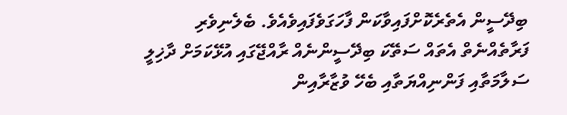ބިދޭސީން އެތެރެކޮށްފައިވާކަން ފާހަގަވެފައިވެއެވެ. ބެލެނިވެރި ފަރާތެއްނެތް އެތައް ސަތޭކަ ބިދޭސީންނެއް ރާއްޖޭގައި އުޅޭކަމަށް ދާޚިލީ ސަލާމަތާއި ފަންނިއްޔަތާއި ބެހޭ ވުޒާރާއިން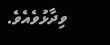ވިދާޅުވެއެވެ.